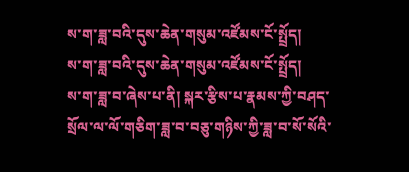ས་ག་ཟླ་བའི་དུས་ཆེན་གསུམ་འཛོམས་ངོ་སྤྲོད།
ས་ག་ཟླ་བའི་དུས་ཆེན་གསུམ་འཛོམས་ངོ་སྤྲོད།
ས་ག་ཟླ་བ་ཞེས་པ་ནི། སྐར་རྩིས་པ་རྣམས་ཀྱི་བཤད་སྲོལ་ལ་ལོ་གཅིག་ཟླ་བ་བཅུ་གཉིས་ཀྱི་ཟླ་བ་སོ་སོའི་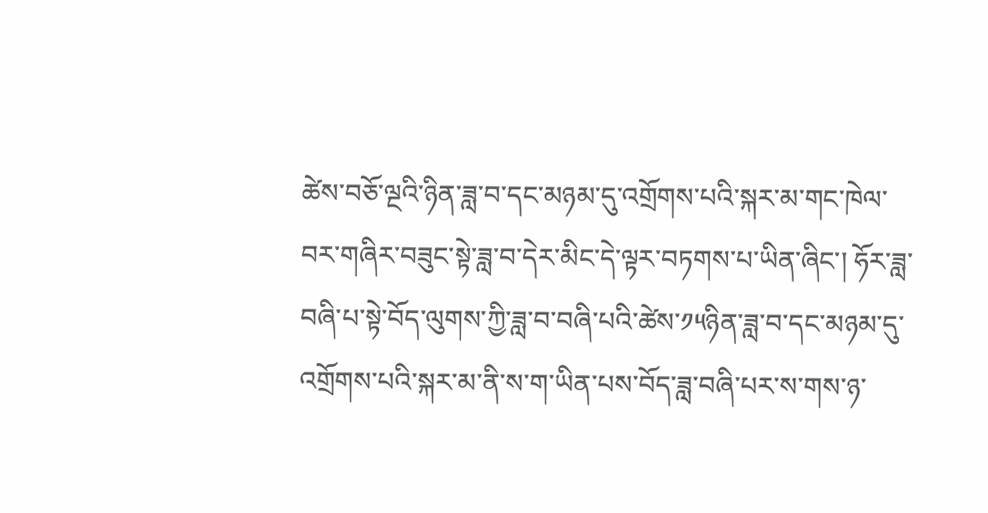ཚེས་བཅོ་ལྔའི་ཉིན་ཟླ་བ་དང་མཉམ་དུ་འགྲོགས་པའི་སྐར་མ་གང་ཁེལ་བར་གཞིར་བཟུང་སྟེ་ཟླ་བ་དེར་མིང་དེ་ལྟར་བཏགས་པ་ཡིན་ཞིང་། ཧོར་ཟླ་བཞི་པ་སྟེ་བོད་ལུགས་ཀྱི་ཟླ་བ་བཞི་པའི་ཚེས་༡༥ཉིན་ཟླ་བ་དང་མཉམ་དུ་འགྲོགས་པའི་སྐར་མ་ནི་ས་ག་ཡིན་པས་བོད་ཟླ་བཞི་པར་ས་གས་ཉ་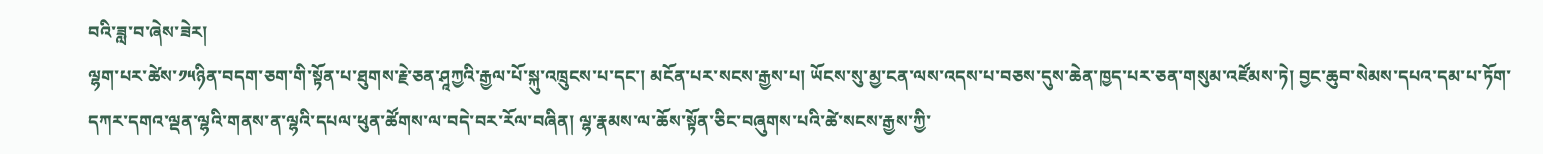བའི་ཟླ་བ་ཞེས་ཟེར།
ལྷག་པར་ཚེས་༡༥ཉིན་བདག་ཅག་གི་སྟོན་པ་ཐུགས་རྗེ་ཅན་ཤཱཀྱའི་རྒྱལ་པོ་སྐུ་འཁྲུངས་པ་དང་། མངོན་པར་སངས་རྒྱས་པ། ཡོངས་སུ་མྱ་ངན་ལས་འདས་པ་བཅས་དུས་ཆེན་ཁྱད་པར་ཅན་གསུམ་འཛོམས་ཏེ། བྱང་ཆུབ་སེམས་དཔའ་དམ་པ་ཏོག་དཀར་དགའ་ལྡན་ལྷའི་གནས་ན་ལྷའི་དཔལ་ཕུན་ཚོགས་ལ་བདེ་བར་རོལ་བཞིན། ལྷ་རྣམས་ལ་ཆོས་སྟོན་ཅིང་བཞུགས་པའི་ཚེ་སངས་རྒྱས་ཀྱི་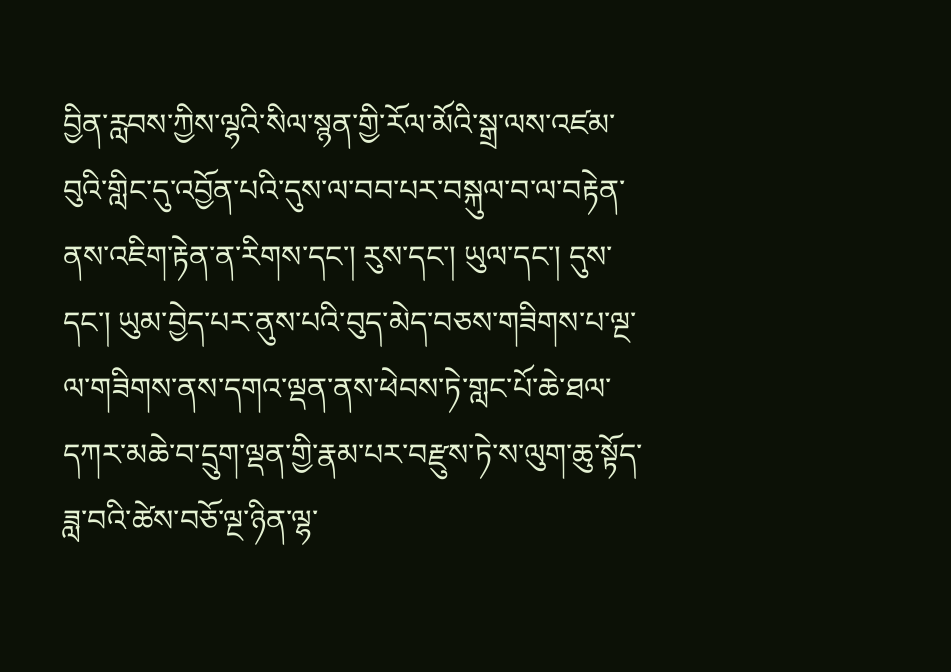བྱིན་རླབས་ཀྱིས་ལྷའི་སིལ་སྙན་གྱི་རོལ་མོའི་སྒྲ་ལས་འཛམ་བུའི་གླིང་དུ་འབྱོན་པའི་དུས་ལ་བབ་པར་བསྐུལ་བ་ལ་བརྟེན་ནས་འཇིག་རྟེན་ན་རིགས་དང་། རུས་དང་། ཡུལ་དང་། དུས་དང་། ཡུམ་བྱེད་པར་ནུས་པའི་བུད་མེད་བཅས་གཟིགས་པ་ལྔ་ལ་གཟིགས་ནས་དགའ་ལྡན་ནས་ཕེབས་ཏེ་གླང་པོ་ཆེ་ཐལ་དཀར་མཆེ་བ་དྲུག་ལྡན་གྱི་རྣམ་པར་བརྫུས་ཏེ་ས་ལུག་ཆུ་སྟོད་ཟླ་བའི་ཚེས་བཅོ་ལྔ་ཉིན་ལྷ་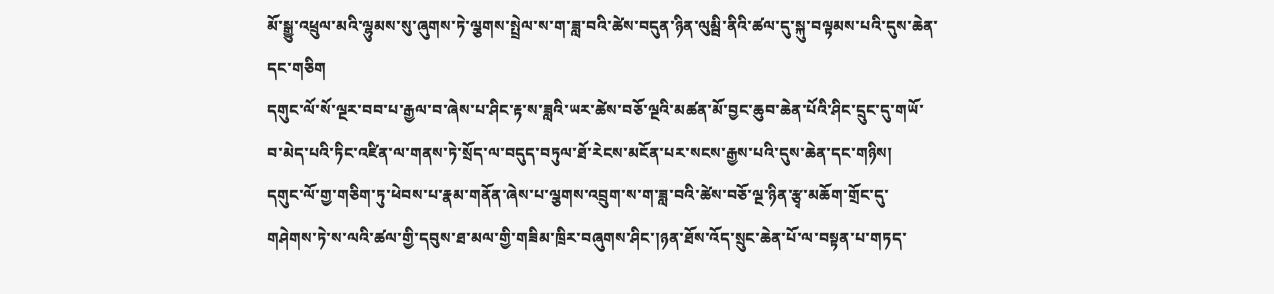མོ་སྒྱུ་འཕྲུལ་མའི་ལྷུམས་སུ་ཞུགས་ཏེ་ལྕགས་སྤྲེལ་ས་ག་ཟླ་བའི་ཚེས་བདུན་ཉིན་ལུམྦི་ནིའི་ཚལ་དུ་སྐུ་བལྟམས་པའི་དུས་ཆེན་དང་གཅིག
དགུང་ལོ་སོ་ལྔར་བབ་པ་རྒྱལ་བ་ཞེས་པ་ཤིང་རྟ་ས་ཟླའི་ཡར་ཚེས་བཅོ་ལྔའི་མཚན་མོ་བྱང་ཆུབ་ཆེན་པོའི་ཤིང་དྲུང་དུ་གཡོ་བ་མེད་པའི་ཏིང་འཛིན་ལ་གནས་ཏེ་སྲོད་ལ་བདུད་བཏུལ་ཐོ་རེངས་མངོན་པར་སངས་རྒྱས་པའི་དུས་ཆེན་དང་གཉིས།
དགུང་ལོ་གྱ་གཅིག་ཏུ་ཕེབས་པ་རྣམ་གནོན་ཞེས་པ་ལྕགས་འབྲུག་ས་ག་ཟླ་བའི་ཚེས་བཅོ་ལྔ་ཉིན་རྩྭ་མཆོག་གྲོང་དུ་གཤེགས་ཏེ་ས་ལའི་ཚལ་གྱི་དབུས་ཐ་མལ་གྱི་གཟིམ་ཁྲིར་བཞུགས་ཤིང་།ཉན་ཐོས་འོད་སྲུང་ཆེན་པོ་ལ་བསྟན་པ་གཏད་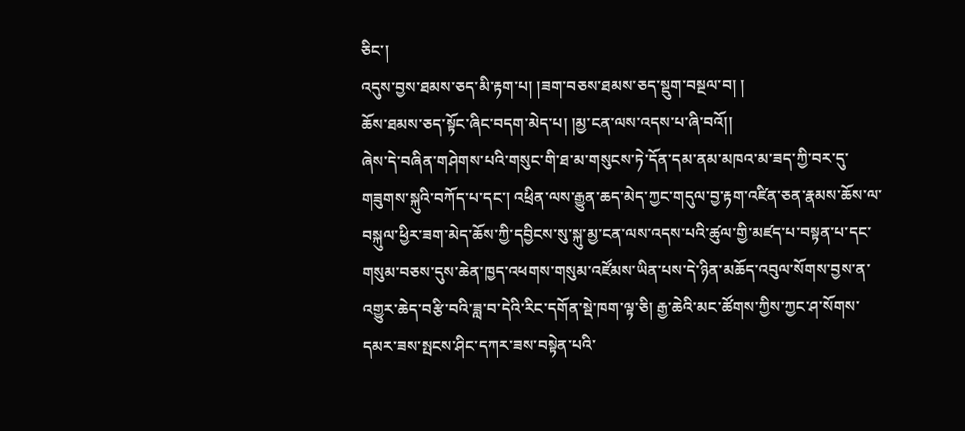ཅིང་།
འདུས་བྱས་ཐམས་ཅད་མི་རྟག་པ། །ཟག་བཅས་ཐམས་ཅད་སྡུག་བསྔལ་བ། །
ཆོས་ཐམས་ཅད་སྟོང་ཞིང་བདག་མེད་པ། །མྱ་ངན་ལས་འདས་པ་ཞི་བའོ།།
ཞེས་དེ་བཞིན་གཤེགས་པའི་གསུང་གི་ཐ་མ་གསུངས་ཏེ་དོན་དམ་ནམ་མཁའ་མ་ཟད་ཀྱི་བར་དུ་གཟུགས་སྐུའི་བཀོད་པ་དང་། འཕྲིན་ལས་རྒྱུན་ཆད་མེད་ཀྱང་གདུལ་བྱ་རྟག་འཛིན་ཅན་རྣམས་ཆོས་ལ་བསྐུལ་ཕྱིར་ཟག་མེད་ཆོས་ཀྱི་དབྱིངས་སུ་སྐུ་མྱ་ངན་ལས་འདས་པའི་ཚུལ་གྱི་མཛད་པ་བསྟན་པ་དང་གསུམ་བཅས་དུས་ཆེན་ཁྱད་འཕགས་གསུམ་འཛོམས་ཡིན་པས་དེ་ཉིན་མཆོད་འབུལ་སོགས་བྱས་ན་འགྱུར་ཆེད་བརྩི་བའི་ཟླ་བ་དེའི་རིང་དགོན་སྡེ་ཁག་ལྟ་ཅི། རྒྱ་ཆེའི་མང་ཚོགས་ཀྱིས་ཀྱང་ཤ་སོགས་དམར་ཟས་སྤངས་ཤིང་དཀར་ཟས་བསྟེན་པའི་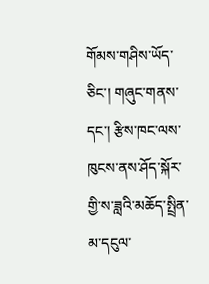གོམས་གཤིས་ཡོད་ཅིང་། གཞུང་གནས་དང་། རྩིས་ཁང་ལས་ཁུངས་ནས་ཤོད་སྐོར་གྱི་ས་ཟླའི་མཆོད་སྤྲིན་མ་དངུལ་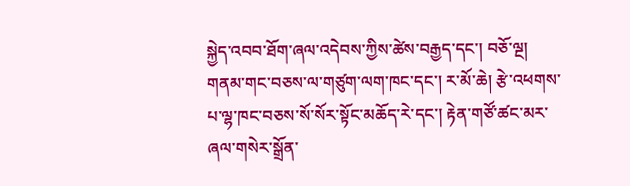སྐྱེད་འབབ་ཐོག་ཞལ་འདེབས་ཀྱིས་ཚེས་བརྒྱད་དང་། བཅོ་ལྔ། གནམ་གང་བཅས་ལ་གཙུག་ལག་ཁང་དང་། ར་མོ་ཆེ། རྩེ་འཕགས་པ་ལྷ་ཁང་བཅས་སོ་སོར་སྟོང་མཆོད་རེ་དང་། རྟེན་གཙོ་ཚང་མར་ཞལ་གསེར་སྒྲོན་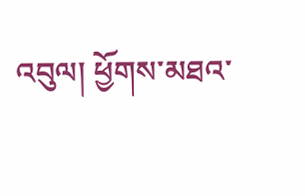འབུལ། ཕྱོགས་མཐའ་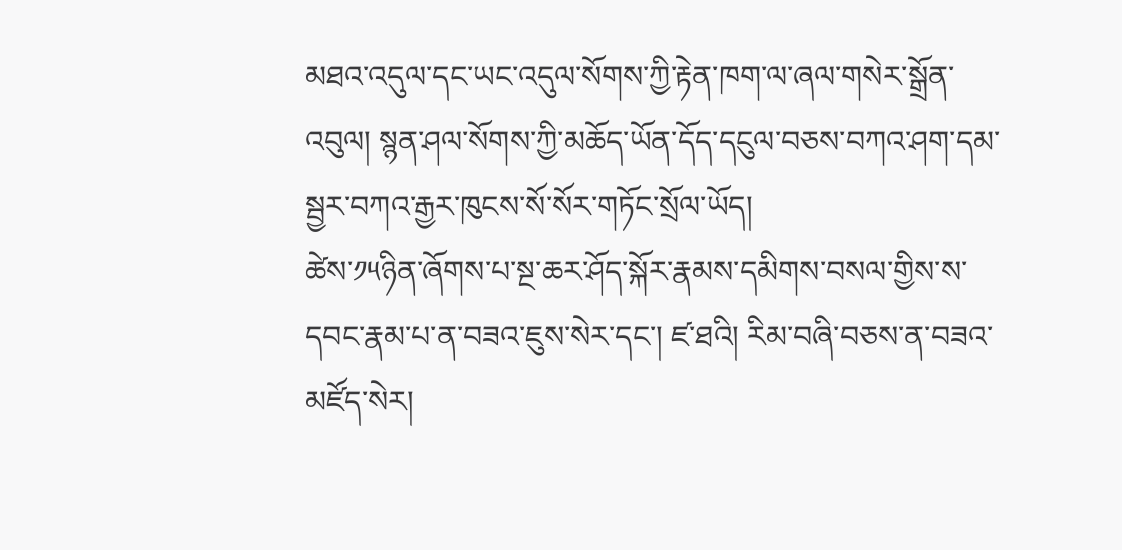མཐའ་འདུལ་དང་ཡང་འདུལ་སོགས་ཀྱི་རྟེན་ཁག་ལ་ཞལ་གསེར་སྒྲོན་འབུལ། སྙན་ཤལ་སོགས་ཀྱི་མཆོད་ཡོན་དོད་དངུལ་བཅས་བཀའ་ཤག་དམ་སྦྱར་བཀའ་རྒྱར་ཁུངས་སོ་སོར་གཏོང་སྲོལ་ཡོད།
ཚེས་༡༥ཉིན་ཞོགས་པ་སྔ་ཆར་ཤོད་སྐོར་རྣམས་དམིགས་བསལ་གྱིས་ས་དབང་རྣམ་པ་ན་བཟའ་ཇུས་སེར་དང་། ཛ་ཐའི། རིམ་བཞི་བཅས་ན་བཟའ་མཛོད་སེར།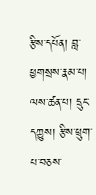རྩིས་དཔོན། བླ་ཕྱགསྲས་རྣམ་པ། ལས་ཚན་པ། དྲུང་དཀྱུས། རྩིས་ཕྲུག་པ་བཅས་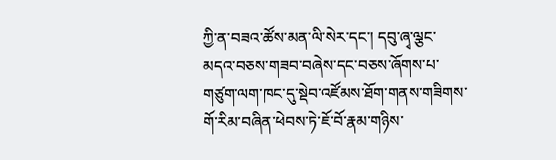ཀྱི་ན་བཟའ་ཚོས་མན་ལི་སེར་དང་། དབུ་ཞྭ་ལྕང་མདའ་བཅས་གཟབ་བཞེས་དང་བཅས་ཞོགས་པ་གཙུག་ལག་ཁང་དུ་སྡེབ་འཛོམས་ཐོག་གནས་གཟིགས་གོ་རིམ་བཞིན་ཕེབས་ཏེ་ཇོ་བོ་རྣམ་གཉིས་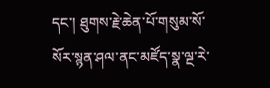དང་། ཐུགས་རྗེ་ཆེན་པོ་གསུམ་སོ་སོར་སྙན་ཤལ་ནང་མཛོད་སྣ་ལྔ་རེ་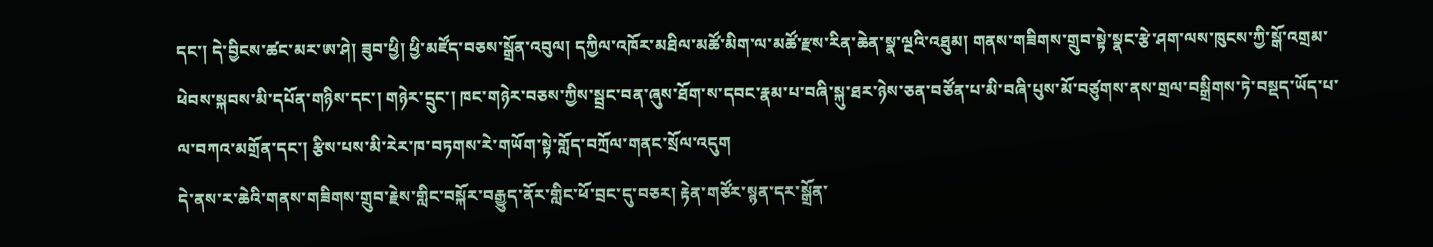དང་། དེ་བྱིངས་ཚང་མར་ཨ་ཤེ། ཟུབ་ཕྱི། ཕྱི་མཛོད་བཅས་སྒྲོན་འབུལ། དཀྱིལ་འཁོར་མཐིལ་མཚོ་མིག་ལ་མཚོ་རྫས་རིན་ཆེན་སྣ་ལྔའི་འཐུམ། གནས་གཟིགས་གྲུབ་སྟེ་སྣང་རྩེ་ཤག་ལས་ཁུངས་ཀྱི་སྒོ་འགྲམ་ཕེབས་སྐབས་མི་དཔོན་གཉིས་དང་། གཉེར་དྲུང་། ཁང་གཉེར་བཅས་ཀྱིས་སྦྲང་བན་ཞུས་ཐོག་ས་དབང་རྣམ་པ་བཞི་སྐུ་ཐར་ཉེས་ཅན་བཙོན་པ་མི་བཞི་པུས་མོ་བཙུགས་ནས་གྲལ་བསྒྲིགས་ཏེ་བསྡད་ཡོད་པ་ལ་བཀའ་མགྲོན་དང་། རྩིས་པས་མི་རེར་ཁ་བཏགས་རེ་གཡོག་སྟེ་གློད་བཀྲོལ་གནང་སྲོལ་འདུག
དེ་ནས་ར་ཆེའི་གནས་གཟིགས་གྲུབ་རྗེས་གླིང་བསྐོར་བརྒྱུད་ནོར་གླིང་ཕོ་བྲང་དུ་བཅར། རྟེན་གཙོར་སྙན་དར་སྒྲོན་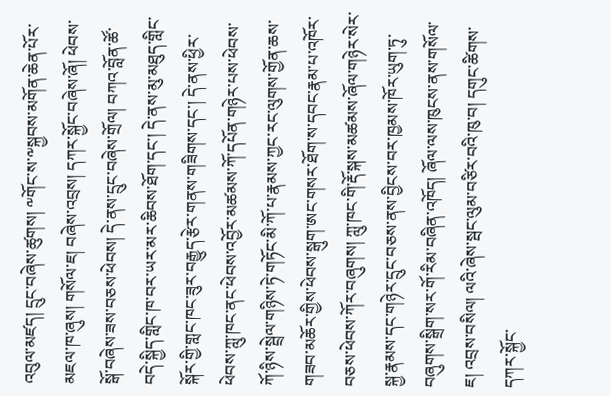འབུལ་མཛད། དྲུང་བཞེས་ཚུགས། ༸གོང་ས་༸སྐྱབས་མགོན་ཆེན་པོར་མཇལ་ཁ་ཞུས། གསོལ་ཇ། བཞེས་འབྲས། དཀར་སྐྱོང་བཞེས་ཞོ། ཕེབས་སྒོ་བཞེས་ཟས་བཅས་ཕེབས། དེ་ནས་དྲུང་བཞེས་གྲོལ། བཀའ་བློན་ཚོ་བདེ་སྐྱིད་གླིང་ཁ་བར་ཡར་མར་ཆིབས་ཐོག་དང་། དེ་ནས་མུ་མཐུད་གླིང་སྐོར་གྱི་གླང་ཁང་ཟུར་བརྒྱུད་རྩེར་གནས་གཟིགས་དང་། དེ་ནས་ཕྱིར་ཕེབས་ཀླུ་ཁང་ནང་ཕེབས་འབྱོར་མཚམས་ཀོ་དཔོན་གཉེར་པས་ཕེབས་ཀོ་ཉིས་སྦྲེལ་གཉིས་ཏེ་གཏོང་མི་ཀོ་པ་རྣམས་ཀྱང་རང་ལུགས་གྱོན་ཆས་གཟབ་མཆོར་གྱིས་ཕེབས་སྒུག་ཨང་གསར་ཐོག་ས་དབང་རྣམ་པ་འཁོར་བཅས་ཕེབས་ཀོར་བཞུགས། ཀླུ་ཁང་གི་རྡོ་སྐས་མཚམས་ཞོལ་གཉེར་སེར་སྐྱ་རྣམས་དང་གཉེར་དྲུང་བཅས་ནས་བྱིངས་བར་ཁྱམས་ཁོར་ཡུག་ཏུ་བཞུགས་སྒྲིག་སར་གོ་རིམ་བཞིན་འཁོད། ཞོལ་ལས་ཁུངས་ནས་གསོལ་ཇ། འབྲས་བསིལ། ལའི་ཞེས་སྦང་ལུམ་བཙིར་བའི་ཁུ་བ། དགུང་ཚིགས་དཀར་སྐྱོང་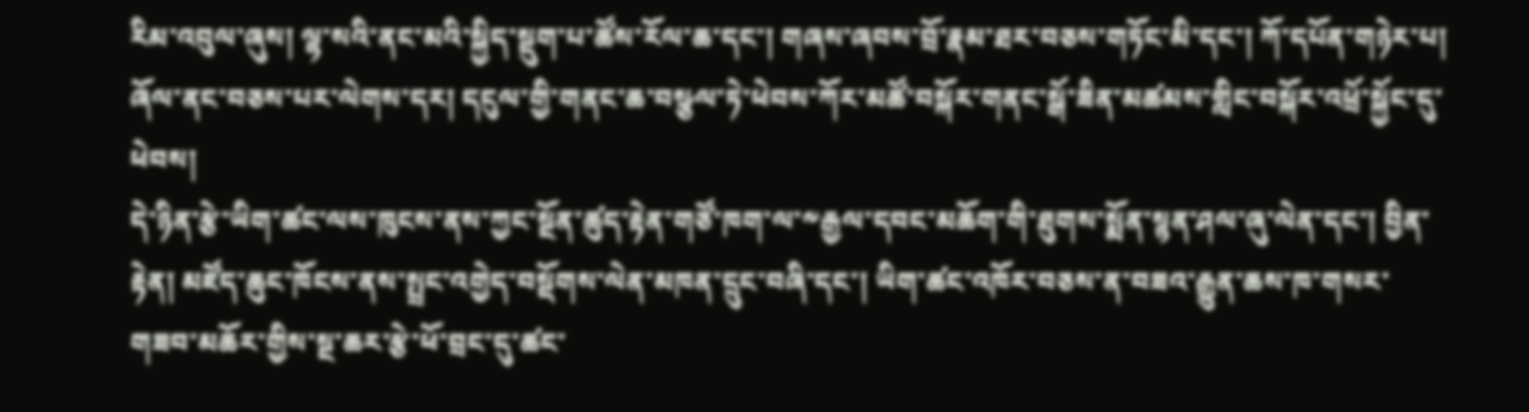རིམ་འབུལ་ཞུས། ལྷ་སའི་ནང་མའི་སྐྱིད་སྡུག་པ་ཚོས་རོལ་ཆ་དང་། གཞས་ཞབས་བྲོ་རྣམ་ཐར་བཅས་གཏོང་མི་དང་། ཀོ་དཔོན་གཉེར་པ། ཞོལ་ནང་བཅས་པར་ལེགས་དར། དངུལ་གྱི་གནང་ཆ་བསྩལ་ཏེ་ཕེབས་ཀོར་མཚོ་བསྐོར་གནང་སྒོ་ཟིན་མཚམས་གླིང་བསྐོར་འཕྲོ་སྐྱོང་དུ་ཕེབས།
དེ་ཉིན་རྩེ་ཡིག་ཚང་ལས་ཁུངས་ནས་ཀྱང་སྔོན་ཚུད་རྟེན་གཙོ་ཁག་ལ་༸རྒྱལ་དབང་མཆོག་གི་ཐུགས་སྨོན་སྙན་ཤལ་ཞུ་ལེན་དང་། བྱིན་རྟེན། མཛོད་ཆུང་ཁོངས་ནས་སྤྲང་འགྱེད་བསྡོགས་ལེན་མཁན་དྲུང་བཞི་དང་། ཡིག་ཚང་འཁོར་བཅས་ན་བཟའ་རྒྱུན་ཆས་ཁ་གསར་གཟབ་མཆོར་གྱིས་སྔ་ཆར་རྩེ་ཕོ་བྲང་དུ་ཚང་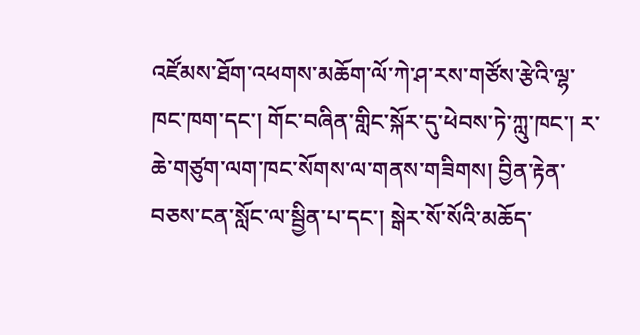འཛོམས་ཐོག་འཕགས་མཆོག་ལོ་ཀེ་ཤ་རས་གཙོས་རྩེའི་ལྷ་ཁང་ཁག་དང་། གོང་བཞིན་གླིང་སྐོར་དུ་ཕེབས་ཏེ་ཀླུ་ཁང་། ར་ཆེ་གཙུག་ལག་ཁང་སོགས་ལ་གནས་གཟིགས། བྱིན་རྟེན་བཅས་ངན་སློང་ལ་སྦྱིན་པ་དང་། སྒེར་སོ་སོའི་མཆོད་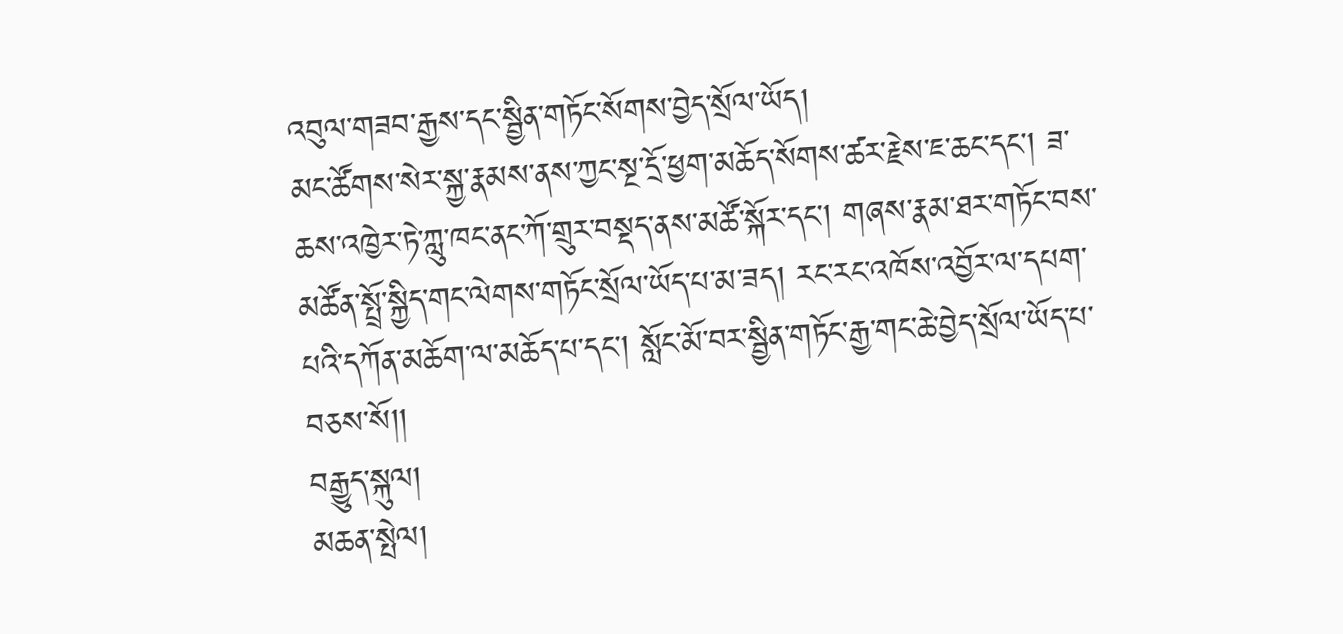འབུལ་གཟབ་རྒྱས་དང་སྦྱིན་གཏོང་སོགས་བྱེད་སྲོལ་ཡོད།
མང་ཚོགས་སེར་སྐྱ་རྣམས་ནས་ཀྱང་སྔ་དྲོ་ཕྱག་མཆོད་སོགས་ཚར་རྗེས་ཇ་ཆང་དང་། ཟ་ཆས་འཁྱེར་ཏེ་ཀླུ་ཁང་ནང་ཀོ་གྲུར་བསྡད་ནས་མཚོ་སྐོར་དང་། གཞས་རྣམ་ཐར་གཏོང་བས་མཚོན་སྤྲོ་སྐྱིད་གང་ལེགས་གཏོང་སྲོལ་ཡོད་པ་མ་ཟད། རང་རང་འཁོས་འབྱོར་ལ་དཔག་པའི་དཀོན་མཆོག་ལ་མཆོད་པ་དང་། སློང་མོ་བར་སྦྱིན་གཏོང་རྒྱ་གང་ཆེ་བྱེད་སྲོལ་ཡོད་པ་བཅས་སོ།།
བརྒྱུད་སྐུལ།
མཆན་སྤེལ།